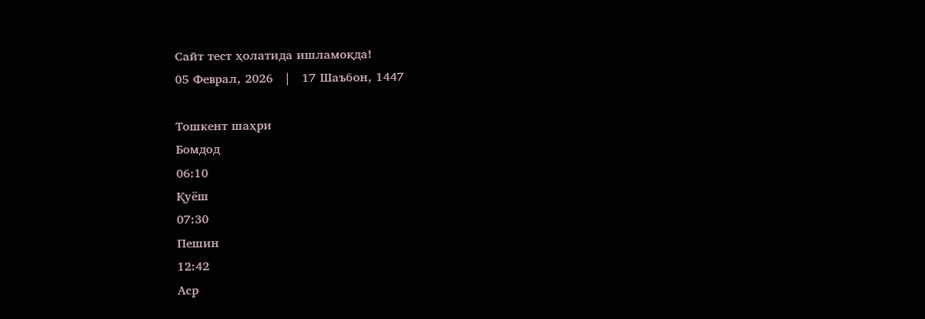Сайт тест ҳолатида ишламоқда!
05 Феврал, 2026   |   17 Шаъбон, 1447

Тошкент шаҳри
Бомдод
06:10
Қуёш
07:30
Пешин
12:42
Аср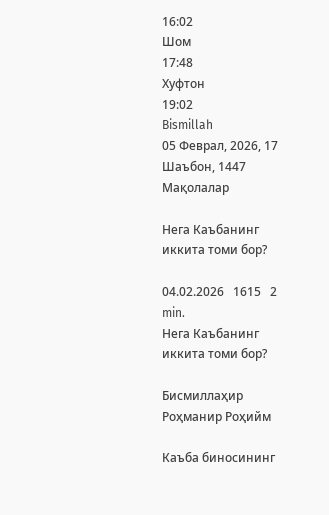16:02
Шом
17:48
Хуфтон
19:02
Bismillah
05 Феврал, 2026, 17 Шаъбон, 1447
Мақолалар

Нега Каъбанинг иккита томи бор?

04.02.2026   1615   2 min.
Нега Каъбанинг иккита томи бор?

Бисмиллаҳир Роҳманир Роҳийм

Каъба биносининг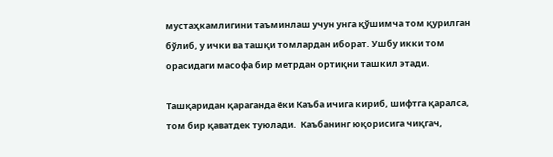мустаҳкамлигини таъминлаш учун унга қўшимча том қурилган бўлиб, у ички ва ташқи томлардан иборат. Ушбу икки том орасидаги масофа бир метрдан ортиқни ташкил этади.

Ташқаридан қараганда ёки Каъба ичига кириб, шифтга қаралса, том бир қаватдек туюлади.  Каъбанинг юқорисига чиқгач,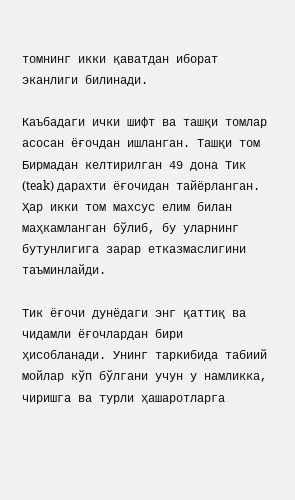томнинг икки қаватдан иборат эканлиги билинади.

Каъбадаги ички шифт ва ташқи томлар асосан ёғочдан ишланган. Ташқи том Бирмадан келтирилган 49 дона Тик (teak) дарахти ёғочидан тайёрланган. Ҳар икки том махсус елим билан маҳкамланган бўлиб, бу уларнинг бутунлигига зарар етказмаслигини таъминлайди.

Тик ёғочи дунёдаги энг қаттиқ ва чидамли ёғочлардан бири ҳисобланади. Унинг таркибида табиий мойлар кўп бўлгани учун у намликка, чиришга ва турли ҳашаротларга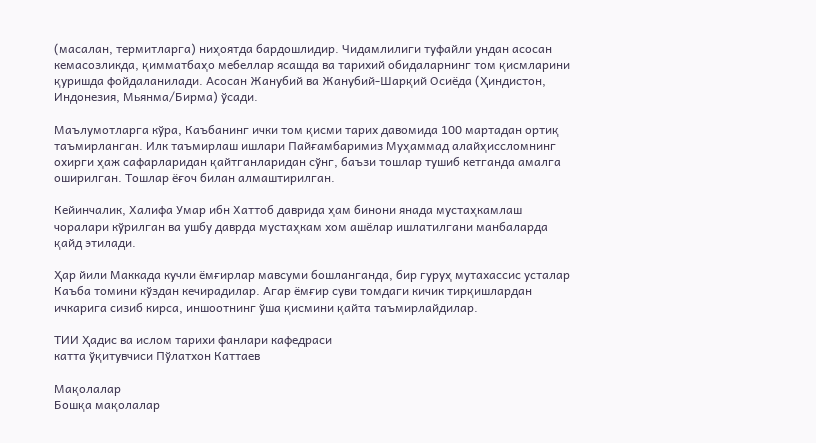(масалан, термитларга) ниҳоятда бардошлидир. Чидамлилиги туфайли ундан асосан кемасозликда, қимматбаҳо мебеллар ясашда ва тарихий обидаларнинг том қисмларини қуришда фойдаланилади. Асосан Жанубий ва Жанубий-Шарқий Осиёда (Ҳиндистон, Индонезия, Мьянма/Бирма) ўсади.

Маълумотларга кўра, Каъбанинг ички том қисми тарих давомида 100 мартадан ортиқ таъмирланган. Илк таъмирлаш ишлари Пайғамбаримиз Муҳаммад алайҳиссломнинг охирги ҳаж сафарларидан қайтганларидан сўнг, баъзи тошлар тушиб кетганда амалга оширилган. Тошлар ёғоч билан алмаштирилган.

Кейинчалик, Халифа Умар ибн Хаттоб даврида ҳам бинони янада мустаҳкамлаш чоралари кўрилган ва ушбу даврда мустаҳкам хом ашёлар ишлатилгани манбаларда қайд этилади.

Ҳар йили Маккада кучли ёмғирлар мавсуми бошланганда, бир гуруҳ мутахассис усталар Каъба томини кўздан кечирадилар. Агар ёмғир суви томдаги кичик тирқишлардан ичкарига сизиб кирса, иншоотнинг ўша қисмини қайта таъмирлайдилар.

ТИИ Ҳадис ва ислом тарихи фанлари кафедраси
катта ўқитувчиси Пўлатхон Каттаев

Мақолалар
Бошқа мақолалар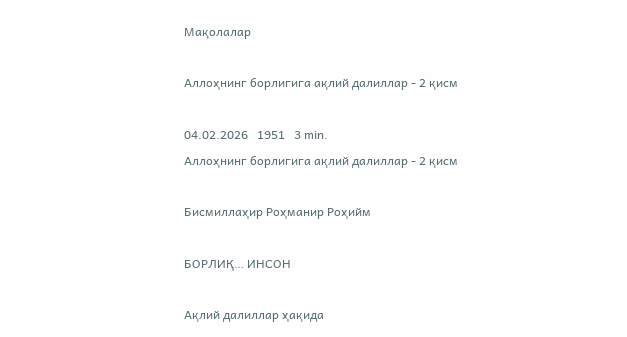Мақолалар

Аллоҳнинг борлигига ақлий далиллар - 2 қисм

04.02.2026   1951   3 min.
Аллоҳнинг борлигига ақлий далиллар - 2 қисм

Бисмиллаҳир Роҳманир Роҳийм

БОРЛИҚ… ИНСОН

Ақлий далиллар ҳақида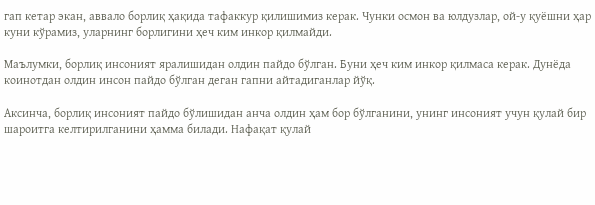гап кетар экан, аввало борлиқ ҳақида тафаккур қилишимиз керак. Чунки осмон ва юлдузлар, ой-у қуёшни ҳар куни кўрамиз, уларнинг борлигини ҳеч ким инкор қилмайди.

Маълумки, борлиқ инсоният яралишидан олдин пайдо бўлган. Буни ҳеч ким инкор қилмаса керак. Дунёда коинотдан олдин инсон пайдо бўлган деган гапни айтадиганлар йўқ.

Аксинча, борлиқ инсоният пайдо бўлишидан анча олдин ҳам бор бўлганини, унинг инсоният учун қулай бир шароитга келтирилганини ҳамма билади. Нафақат қулай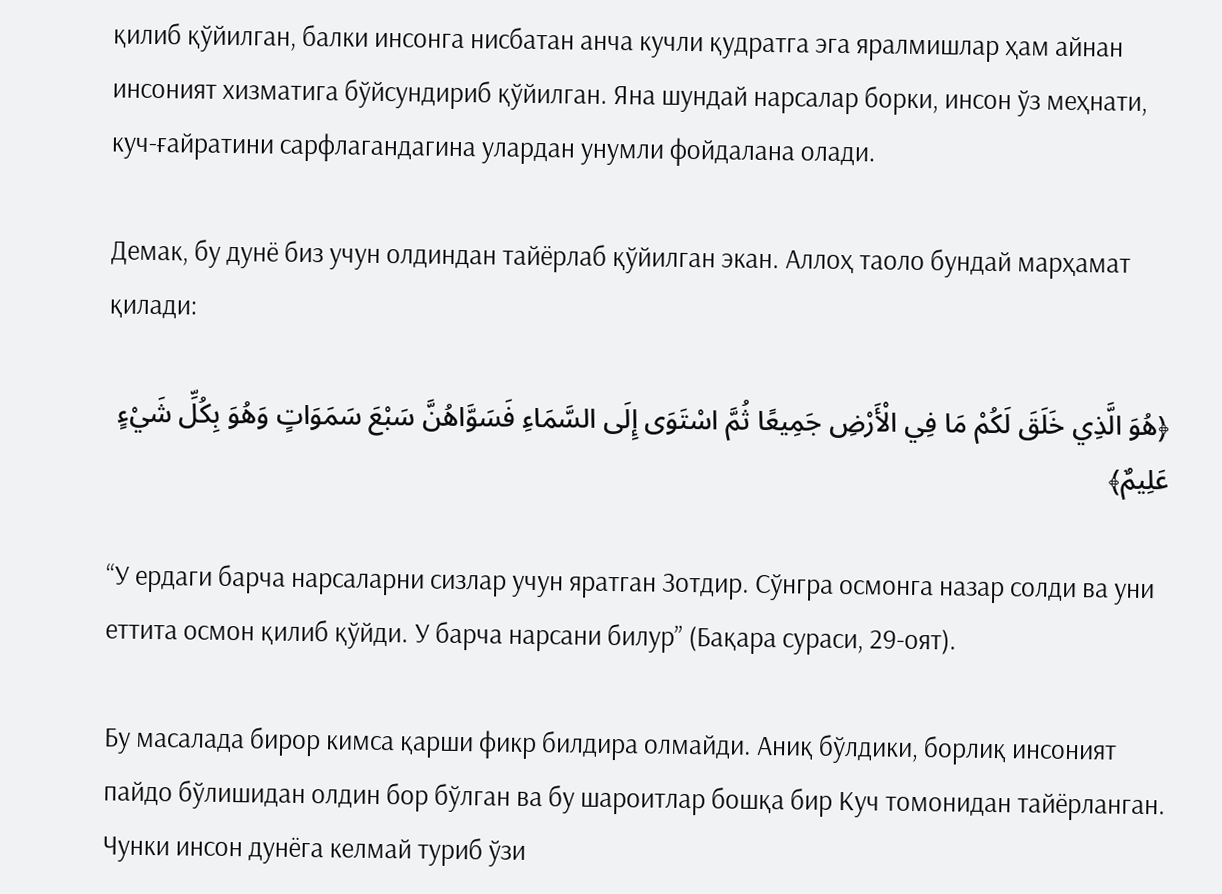қилиб қўйилган, балки инсонга нисбатан анча кучли қудратга эга яралмишлар ҳам айнан инсоният хизматига бўйсундириб қўйилган. Яна шундай нарсалар борки, инсон ўз меҳнати, куч-ғайратини сарфлагандагина улардан унумли фойдалана олади.

Демак, бу дунё биз учун олдиндан тайёрлаб қўйилган экан. Аллоҳ таоло бундай марҳамат қилади:

﴿هُوَ الَّذِي خَلَقَ لَكُمْ مَا فِي الْأَرْضِ جَمِيعًا ثُمَّ اسْتَوَى إِلَى السَّمَاءِ فَسَوَّاهُنَّ سَبْعَ سَمَوَاتٍ وَهُوَ بِكُلِّ شَيْءٍ عَلِيمٌ﴾

“У ердаги барча нарсаларни сизлар учун яратган Зотдир. Сўнгра осмонга назар солди ва уни еттита осмон қилиб қўйди. У барча нарсани билур” (Бақара сураси, 29-оят).

Бу масалада бирор кимса қарши фикр билдира олмайди. Аниқ бўлдики, борлиқ инсоният пайдо бўлишидан олдин бор бўлган ва бу шароитлар бошқа бир Куч томонидан тайёрланган. Чунки инсон дунёга келмай туриб ўзи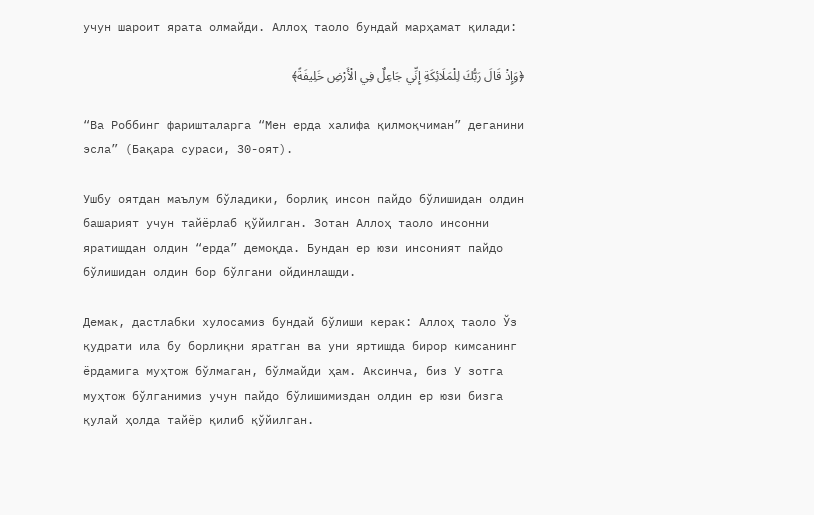учун шароит ярата олмайди. Аллоҳ таоло бундай марҳамат қилади:

﴿وَإِذْ قَالَ رَبُّكَ لِلْمَلَائِكَةِ إِنِّي جَاعِلٌ فِي الْأَرْضِ خَلِيفَةً﴾

“Ва Роббинг фаришталарга “Мен ерда халифа қилмоқчиман” деганини эсла” (Бақара сураси, 30-оят).

Ушбу оятдан маълум бўладики, борлиқ инсон пайдо бўлишидан олдин башарият учун тайёрлаб қўйилган. Зотан Аллоҳ таоло инсонни яратишдан олдин “ерда” демоқда. Бундан ер юзи инсоният пайдо бўлишидан олдин бор бўлгани ойдинлашди.

Демак, дастлабки хулосамиз бундай бўлиши керак: Аллоҳ таоло Ўз қудрати ила бу борлиқни яратган ва уни яртишда бирор кимсанинг ёрдамига муҳтож бўлмаган, бўлмайди ҳам. Аксинча, биз У зотга муҳтож бўлганимиз учун пайдо бўлишимиздан олдин ер юзи бизга қулай ҳолда тайёр қилиб қўйилган.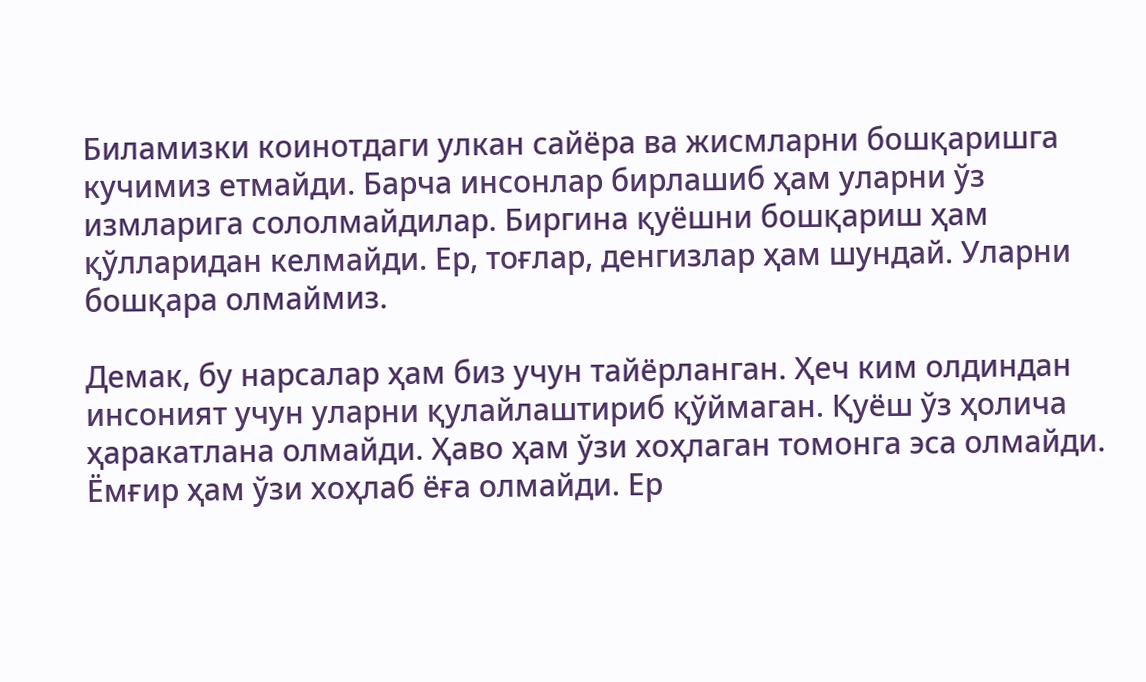Биламизки коинотдаги улкан сайёра ва жисмларни бошқаришга кучимиз етмайди. Барча инсонлар бирлашиб ҳам уларни ўз измларига сололмайдилар. Биргина қуёшни бошқариш ҳам қўлларидан келмайди. Ер, тоғлар, денгизлар ҳам шундай. Уларни бошқара олмаймиз.

Демак, бу нарсалар ҳам биз учун тайёрланган. Ҳеч ким олдиндан инсоният учун уларни қулайлаштириб қўймаган. Қуёш ўз ҳолича ҳаракатлана олмайди. Ҳаво ҳам ўзи хоҳлаган томонга эса олмайди. Ёмғир ҳам ўзи хоҳлаб ёға олмайди. Ер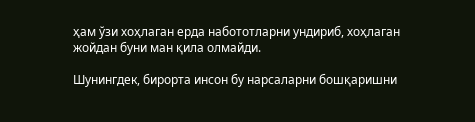ҳам ўзи хоҳлаган ерда набототларни ундириб, хоҳлаган жойдан буни ман қила олмайди.

Шунингдек, бирорта инсон бу нарсаларни бошқаришни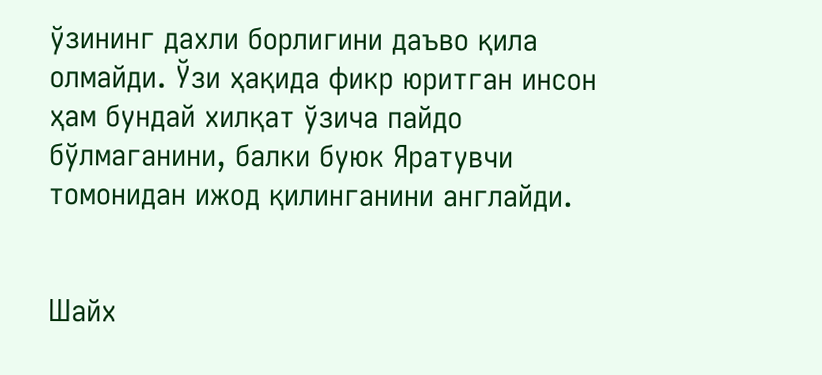ўзининг дахли борлигини даъво қила олмайди. Ўзи ҳақида фикр юритган инсон ҳам бундай хилқат ўзича пайдо бўлмаганини, балки буюк Яратувчи томонидан ижод қилинганини англайди.


Шайх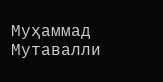Муҳаммад Мутавалли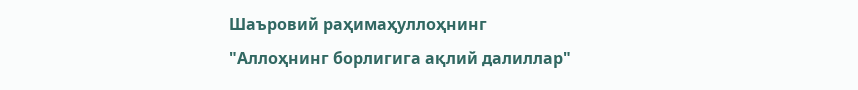Шаъровий раҳимаҳуллоҳнинг
"Аллоҳнинг борлигига ақлий далиллар"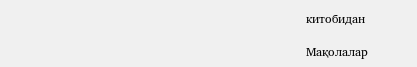китобидан

Мақолалар